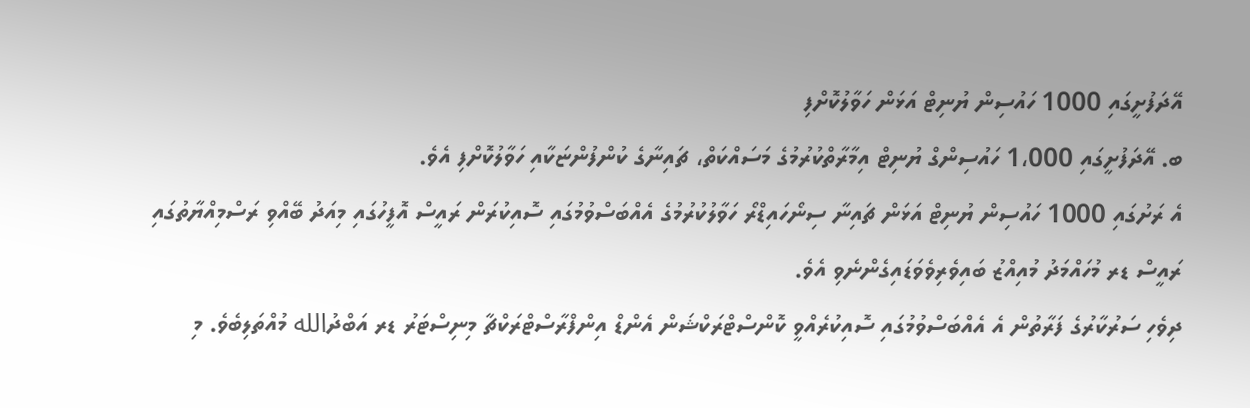އޭދަފުށީގައި 1000 ހައުސިން ޔުނިޓް އަޅަން ހަވާލުކޮށްފި
ބ. އޭދަފުށީގައި 1،000 ހައުސިންގް ޔުނިޓް އިމާރާތްކުރުމުގެ މަސައްކަތް، ޗައިނާގެ ކުންފުންޏަކާއި ހަވާލުކޮށްފި އެވެ.
އެ ރަށުގައި 1000 ހައުސިން ޔުނިޓް އަޅަން ޗައިނާ ސިނޯހައިޑްރޯ ހަވާލުކުރުމުގެ އެއްބަސްވުމުގައި ސޮއިކުރަން ރައީސް އޮފީހުގައި މިއަދު ބޭއްވި ރަސްމިއްޔާތުގައި ރައީސް ޑރ މުހައްމަދު މުއިއްޒު ބައިވެރިވެވަޑައިގެންނެވި އެވެ.
ދިވެހި ސަރުކާރުގެ ފަރާތުން އެ އެއްބަސްވުމުގައި ސޮއިކުރެއްވީ ކޮންސްޓްރަކްޝަން އެންޑް އިންފްރާސްޓްރަކްޗާ މިނިސްޓަރު ޑރ އަބްދުالله މުއްތަލިބެވެ. މި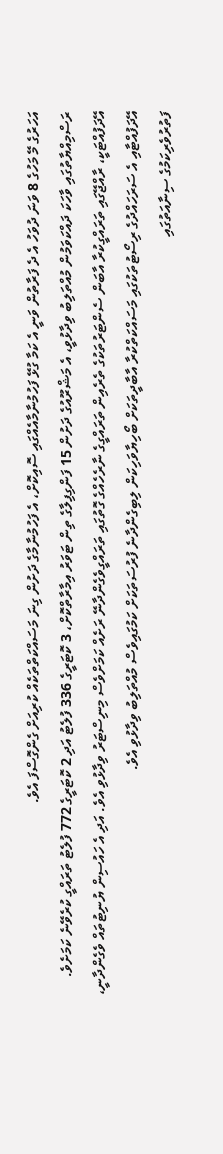އަހަރުގެ މޭ މަހުގެ 8 ވަނަ ދުވަހު އެ ދެ ފަރާތުން ވަނީ އެ ކަމާ ގުޅޭ ފަހުމުނާމާއެއްގައި ސޮއިކޮށް، އެ ފަހުމުނާމާގެ ދަށުން ގިނަ މަސައްކަތްތަކެއް ކުރިއަށް ގެންގޮސްފަ އެވެ.
ރަސްމިއްޔާތުގައި ވާހަކަ ދައްކަވަމުން މުއްތަލިބު ވިދާޅުވީ، އެ މަޝްރޫއުގެ ދަށުން 15 ފަންގިފިލާގެ ތިން ޓަވަރު އިމާރާތްކޮށް، 3 ކޮޓަރީގެ 336 ފުލެޓު އަދި 2 ކޮޓަރީގެ 772 ފުލެޓު ތަރައްގީ ކުރެވޭނެ ކަމަށެވެ. އޭދަފުއްޓަކީ، ރާއްޖޭގައި ތަރައްގީކުރާ އާބަން ސެންޓަރުތަކުގެ ތެރެއިން ތަރައްގީގެ ނާރެހެއްގެ ގޮތުގައި ތަރައްގީވެގެންދާނޭ ރަށެއް ކަމަށްވެސް މިނިސްޓަރު ވިދާޅުވި އެވެ. އަދި އެ ހައުސިން ޔުނިޓުތައް ވެގެންދާނީ، އޭދަފުއްޓާއި އެ ސަރަހައްދުގެ ރިސޯޓުތަކުގައި މަސައްކަތްކުރާ އާބާދީތަކަށް ބޯހިޔާވަހިކަން ލިބިގެންދާނެ ފުރުސަތަކަށް ކަމުގައިވެސް މުއްތަލިބު ވިދާޅުވި އެވެ.
ފަތުރުވެރިކަމުގެ ސިނާއަތުގައި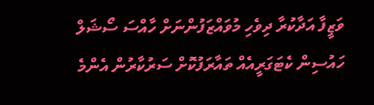ވަޒީފާ އަދާކުރާ ދިވެހި މުވައްޒަފުންނަށް ހާއްސަ ސޯޝަލް ހައުސިން ކެޓަގަރީއެއް ތައާރަފުކޮށް ސަރުކާރުން އެންމެ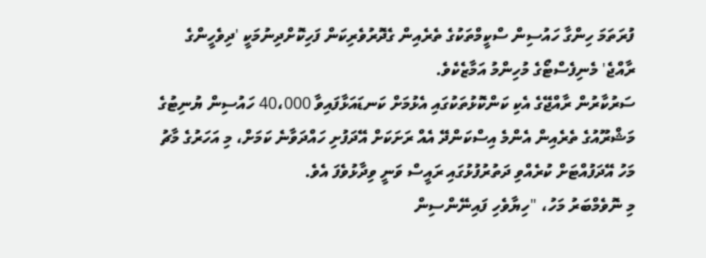ފުރަތަމަ ހިންގާ ހައުސިން ސްކީމްތަކުގެ ތެރެއިން ގެދޮރުވެރިކަން ފަހިކޮށްދިނުމަކީ 'ދިވެހީންގެ ރާއްޖެ' މެނިފެސްޓޯގެ މުހިންމު އަމާޒެކެވެ.
ސަރުކާރުން ރާއްޖޭގެ އެކި ކަންކޮޅުތަކުގައި އެޅުމަށް ކަނޑައަޅާފައިވާ 40،000 ހައުސިން ޔުނިޓުގެ މަޝްރޫއުގެ ތެރެއިން އެންމެ އިސްކަންދޭ އެއް ރަށަކަށް އޭދަފުށި ހައްދަވާނެ ކަމަށް، މި އަހަރުގެ މާޗު މަހު އޭދަފުއްޓަށް ކުރެއްވި ދަތުރުފުޅުގައި ރައީސް ވަނީ ވިދާޅުވެފަ އެވެ.
މި ނޮވެމްބަރު މަހު، "ހިޔާވެހި ފައިނޭންސިން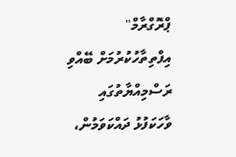ޕްރޮގްރާމް" އިފްތިތާހުކުރުމަށް ބޭއްވި ރަސްމިއްޔާތުގައި ވާހަކަފުޅު ދައްކަވަމުން،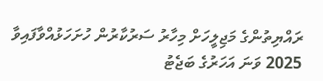ރައްޔިތުންގެ މަޖިލީހަށް މިހާރު ސަރުކާރުން ހުށަހަޅުއްވާފައިވާ 2025 ވަނަ އަހަރުގެ ބަޖެޓު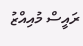ރައީސް މުއިއްޒު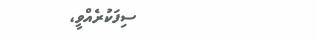ސިފަކުރެއްވީ،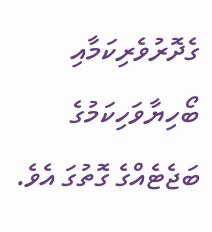ގެދޮރުވެރިކަމާއި ބޯހިޔާވަހިކަމުގެ ބަޖެޓެއްގެ ގޮތުގަ އެވެ.